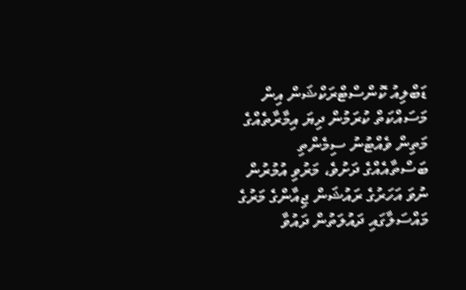ޑަބްލިއު ކޮންސްޓްރަކްޝަން އިން މަސައްކަތް ކުރަމުން ދިޔަ އިމާރާތެއްގެ މަތިން ވެއްޓުނު ސިމެންތި ބަސްތާއެއްގެ ދަށުވެ، މަރުވި އުމުރުން ނުވަ އަހަރުގެ ރައުޝަން ޖިއާންގެ މަރުގެ މައްސަލާގައި ދައުލަތުން ދައުވާ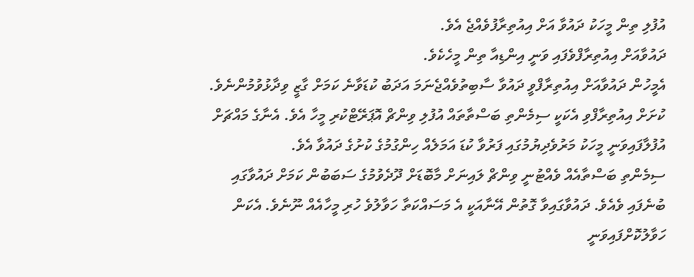އުފުލި ތިން މީހަކު ދައުވާ އަށް އިއުތިރާފުވެއްޖެ އެވެ.
ދައުވާއަށް އިއުތިރާފްވެފައި ވަނީ އިންޑިއާ ތިން މީހެކެވެ.
އެމީހުން ދައުވާއަށް އިއުތިރާފްވީ ދައުވާ ސާބިތުވެއްޖެނަމަ އަދަބު ކުޑަވާނެ ކަމަށް ގާޒީ ވިދާޅުވުމުންނެވެ.
ކުށަށް އިއުތިރާފްވި އެކަކީ ސިމެންތި ބަސްތާތައް އުފުލި ވިންޗް އޮޕަރޭޓްކުރި މީހާ އެވެ. އެނާގެ މައްޗަށް އުފުލާފައިވަނީ މީހަކު މަރުވެދިޔުމުގައި ފަރުވާ ކުޑަ އަމަލެއް ހިންގުމުގެ ކުށުގެ ދައުވާ އެވެ.
ސިމެންތި ބަސްތާއެއް ވެއްޓުނީ ވިންޗް ލައިނަށް މާބޮޑަށް ދޫދެވުމުގެ ސަބަބުން ކަމަށް ދައުވާގައި ބުނެފައި ވެއެވެ. ދައުވާގައިވާ ގޮތުން އޭނާއަކީ އެ މަސައްކަތާ ހަވާލުވެ ހުރި މީހާއެއް ނޫނެވެ. އެކަން ހަވާލުކޮށްފައިވަނީ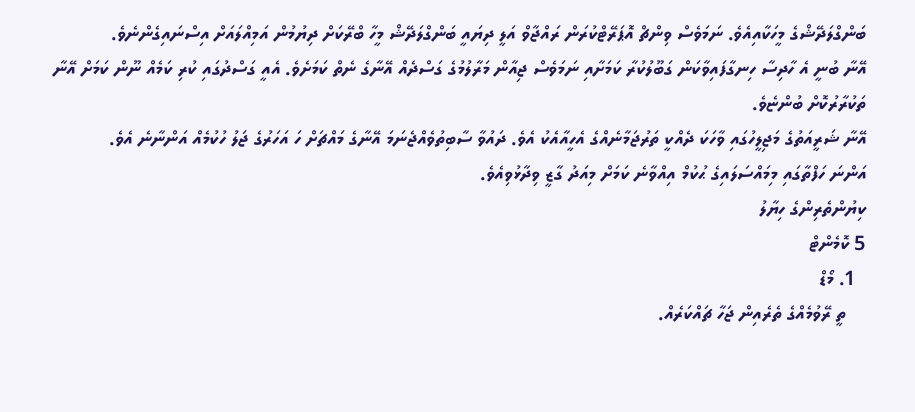ބަންގްލަދޭޝްގެ މީހަކާއިއެވެ. ނަމަވެސް ވިންޗް އޮޕަރޭޓްކުރަން ރައްޖާވް އަލީ ދިޔައީ ބަންގްލަދޭޝް މީހާ ބްރޭކަށް ދިޔުމުން އަމިއްލައަށް އިސްނައިގެންނެވެ.
އޭނާ ބުނީ އެ ހާދިސާ ހިނގާފައިވާކަން ގަބޫލުކުރާ ކަމަށާއި ނަމަވެސް ޖިއާން މަރާލުމުގެ ގަސްދެއް އޭނާގެ ނެތް ކަމަށެވެ. އެއީ ގަސްދުގައި ކުރި ކަމެއް ނޫން ކަމަށް އޭނާ ތަކުރާރުކޮށް ބުންޏެވެ.
އޭނާ ޝަރީއަތުގެ މަޖިލީހުގައި ވާހަކަ ދެއްކީ ތަރުޖަމާނެއްގެ އެހީއާއެކު އެވެ. ދައުވާ ސާބިތުވެއްޖެނަމަ އޭނާގެ މައްޗަށް ހަ އަހަރުގެ ޖަލު ހުކުމެއް އަންނާނެ އެވެ.
އަންނަ ހަފްތާގައި މިމައްސަލައިގެ ޙުކުމް އިއްވާނެ ކަމަށް މިއަދު ގާޒީ ވިދާޅުވިއެވެ.
ކިޔުންތެރިންގެ ހިޔާލު
5 ކޮމެންޓް
  1. މޯޑް
    ތީ ރޭވުމެއްގެ ތެރެއިން ޖަހާ ޗައްކަރެއް.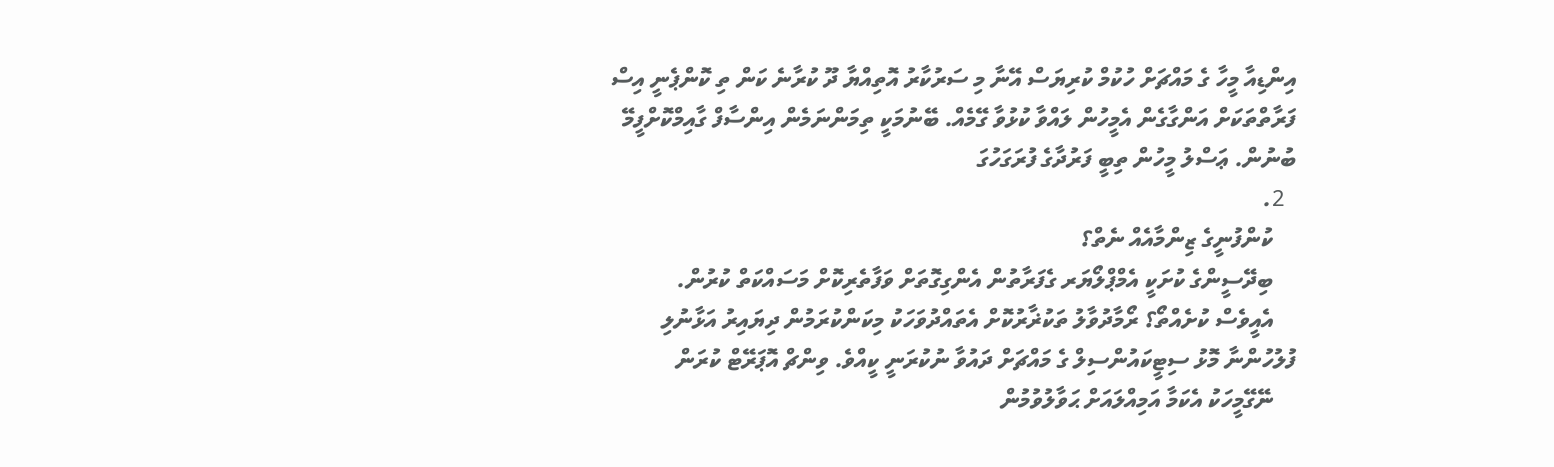އިންޑިއާ މީހާ ގެ މައްޗަށް ހުކުމް ކުރިޔަސް އޭނާ މި ސަރުކާރު އޮތިއްޔާ ދޫ ކުރާނެ ކަން ތި ކޮންޕެނީ އިސް ފަރާތްތަކަށް އަންގާގެން އެމީހުން ލައްވާ ކުޅުވާ ގޭމެއް. ބޭނުމަކީ ތިމަންނަމެން އިންސާފް ގާއިމްކޮށްފީމޭ ބުނުން. ޢަސްލު މީހުން ތިބީ ފަރުދާގެ ފުރަގަހުގަ
  2.
    ކުންފުނީގެ ޒިންމާއެއް ނެތް؟
    ބިދޭސީންގެ ކުށަކީ އެމްޕްލޯޔަރ ގެފަރާތުން އެންގިގޮތަށް ވަފާތެރިކޮށް މަސައްކަތް ކުރުން.
    އެއީވެސް ކުށެއްތޯ؟ ރޯމާދުވާލު ތަކުޜާރުކޮށް އެތައްދުވަހަކު މިކަންކުރަމުން ދިޔައިރު އަޅާނުލި ފުލުހުންނާ މޮޅު ސިޓީކައުންސިލް ގެ މައްޗަށް ދައުވާ ނުކުރަނީ ކީއްވެ. ވިންޗް އޮޕަރޭޓް ކުރަން
    ނޭގޭމީހަކު އެކަމާ އަމިއްލައަށް ޙަވާލުވުމުން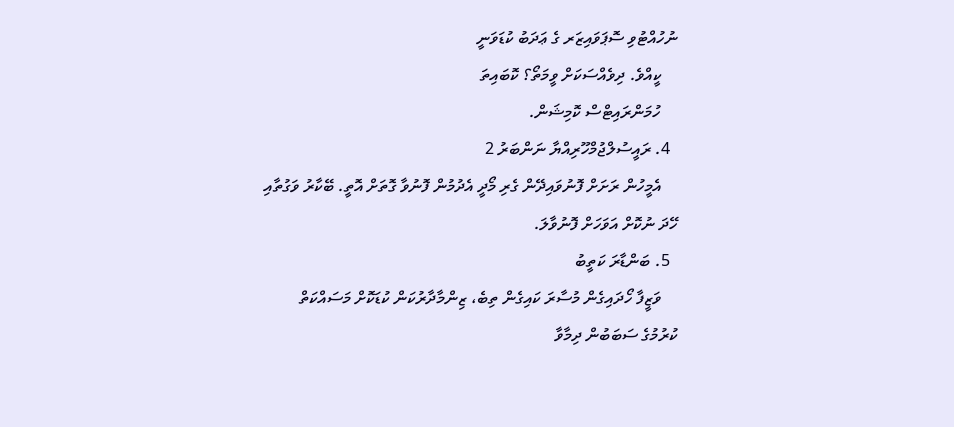ނުހުއްޓުވި ސޮޕަވައިޒަރ ގެ ޢަދަބު ކުޑަވަނީ
    ކީއްވެ. ދިވެއްސަކަށް ވީމަތޯ؟ ކޮބައިތަ
    ހުމަންރައިޓްސް ކޮމިޝަން.
  4. ރައީސުލްޖުމްހޫރިއްޔާ ނަންބަރު 2
    އެމީހުން ރަށަށް ފޮނުވައިދޭން ގެރި މޯދީ އެދުމުން ފޮނުވާ ގޮތަށް އޮތީ. ބޭކާރު ވަގުތާއި ހޭދަ ނުކޮށް އަވަހަށް ފޮނުވާލަ.
  5. ބަންޑާރަ ކަތީބު
    ވަޒީފާ ހޯދައިގެން މުސާރަ ކައިގެން ތިބެ، ޒިންމާދާރުކަން ކުޑަކޮށް މަސައްކަތް ކުރުމުގެ ސަބަބުން ދިމާވާ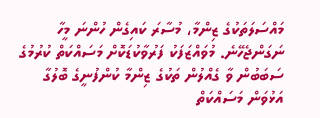މައްސަލަތަކުގެ ޒިންމާ، މުސާރަ ކައިގެން ހުންނަ މީހާ ނަގަންޖެހޭނެ. މުވައްޒަފަކު ފަރުވާކުޑަކޮށް މަސައްކަތް ކުރުމުގެ ސަބަބުން ވާ ގެއްލުން ތަކުގެ ޒިންމާ ކުންފުނީގެ ބޮލުގާ އަޅުވަން މަސައްކަތް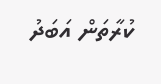ކުރާތަން އަބަދު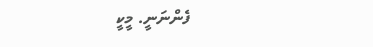ފެންނަނީ. މީކީ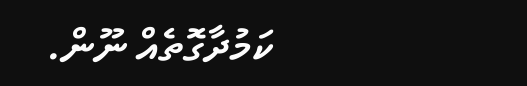ކަމުދާގޮތެއް ނޫން.